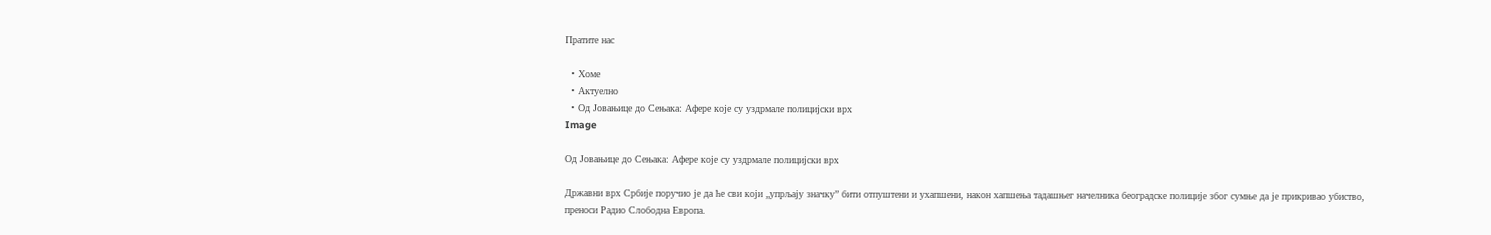Пратите нас

  • Хоме
  • Актуелно
  • Од Јовањице до Сењака: Афере које су уздрмале полицијски врх
Image

Од Јовањице до Сењака: Афере које су уздрмале полицијски врх

Државни врх Србије поручио је да ће сви који „упрљају значку” бити отпуштени и ухапшени, након хапшења тадашњег начелника београдске полиције због сумње да је прикривао убиство, преноси Радио Слободна Европа.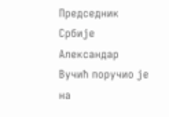Председник Србије Александар Вучић поручио је на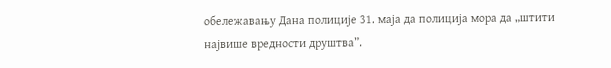обележавању Дана полиције 31. маја да полиција мора да „штити највише вредности друштва”.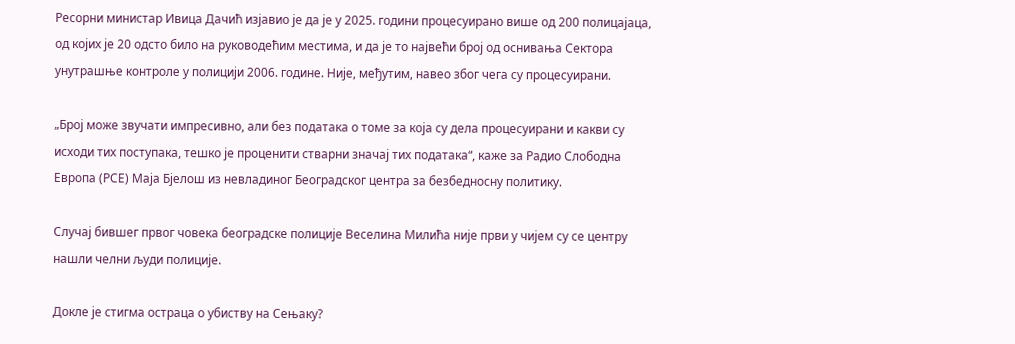Ресорни министар Ивица Дачић изјавио је да је у 2025. години процесуирано више од 200 полицајаца, од којих је 20 одсто било на руководећим местима, и да је то највећи број од оснивања Сектора унутрашње контроле у полицији 2006. године. Није, међутим, навео због чега су процесуирани.

„Број може звучати импресивно, али без података о томе за која су дела процесуирани и какви су исходи тих поступака, тешко је проценити стварни значај тих података“, каже за Радио Слободна Европа (РСЕ) Маја Бјелош из невладиног Београдског центра за безбедносну политику.

Случај бившег првог човека београдске полиције Веселина Милића није први у чијем су се центру нашли челни људи полиције.

Докле је стигма остраца о убиству на Сењаку?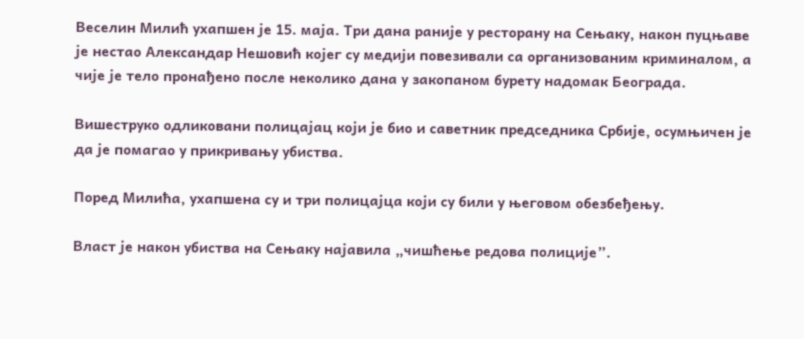Веселин Милић ухапшен је 15. маја. Три дана раније у ресторану на Сењаку, након пуцњаве је нестао Александар Нешовић којег су медији повезивали са организованим криминалом, а чије је тело пронађено после неколико дана у закопаном бурету надомак Београда.

Вишеструко одликовани полицајац који је био и саветник председника Србије, осумњичен је да је помагао у прикривању убиства.

Поред Милића, ухапшена су и три полицајца који су били у његовом обезбеђењу.

Власт је након убиства на Сењаку најавила „чишћење редова полиције”.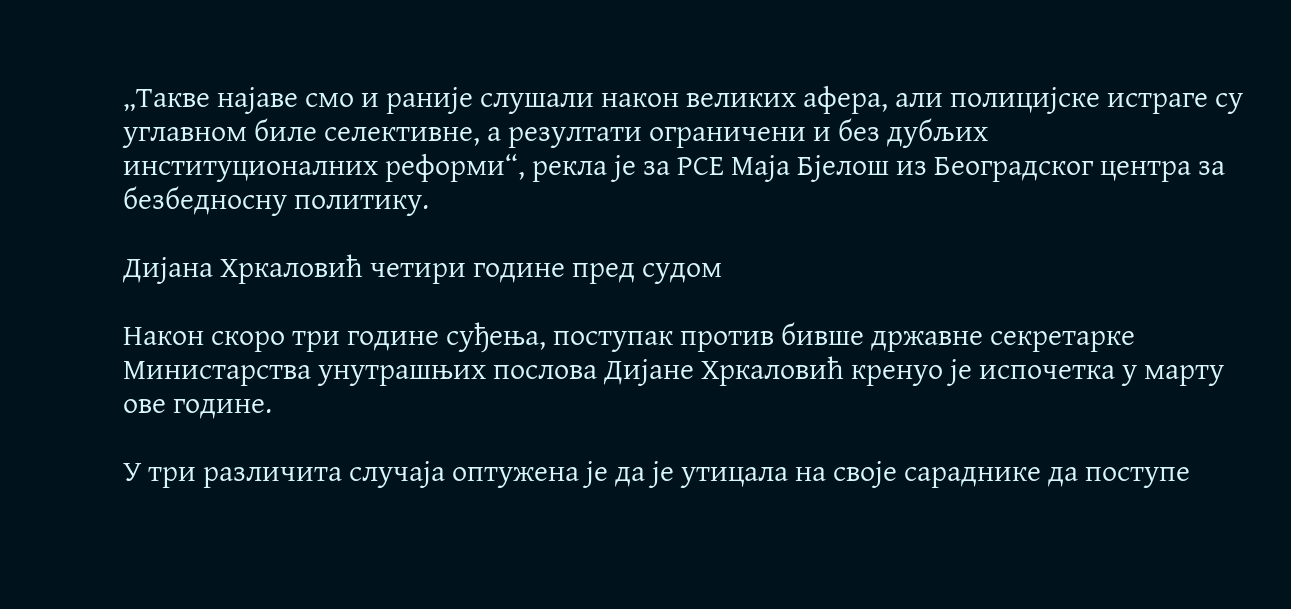„Такве најаве смо и раније слушали након великих афера, али полицијске истраге су углавном биле селективне, а резултати ограничени и без дубљих институционалних реформи“, рекла је за РСЕ Маја Бјелош из Београдског центра за безбедносну политику.

Дијана Хркаловић четири године пред судом

Након скоро три године суђења, поступак против бивше државне секретарке Министарства унутрашњих послова Дијане Хркаловић кренуо је испочетка у марту ове године.

У три различита случаја оптужена је да је утицала на своје сараднике да поступе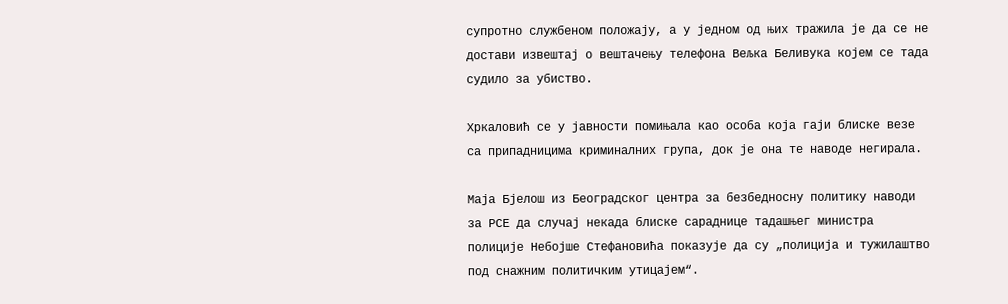супротно службеном положају, а у једном од њих тражила је да се не достави извештај о вештачењу телефона Вељка Беливука којем се тада судило за убиство.

Хркаловић се у јавности помињала као особа која гаји блиске везе са припадницима криминалних група, док је она те наводе негирала.

Маја Бјелош из Београдског центра за безбедносну политику наводи за РСЕ да случај некада блиске сараднице тадашњег министра полиције Небојше Стефановића показује да су „полиција и тужилаштво под снажним политичким утицајем“.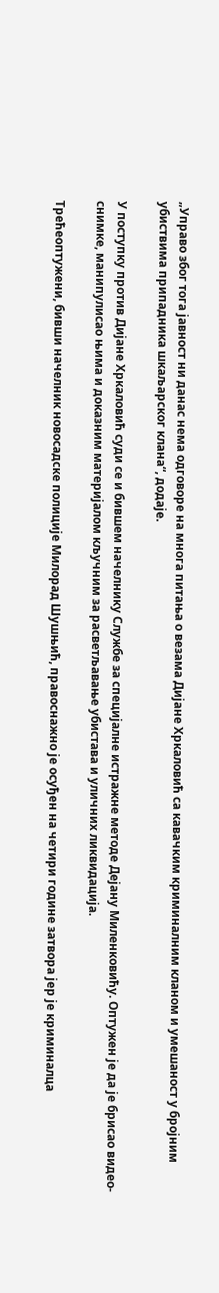„Управо због тога јавност ни данас нема одговоре на многа питања о везама Дијане Хркаловић са кавачким криминалним кланом и умешаност у бројним убиствима припадника шкаљарског клана“, додаје.

У поступку против Дијане Хркаловић суди се и бившем начелнику Службе за специјалне истражне методе Дејану Миленковићу. Оптужен је да је брисао видео-снимке, манипулисао њима и доказним материјалом кључним за расветљавање убистава и уличних ликвидација.

Трећеоптужени, бивши начелник новосадске полиције Милорад Шушњић, правоснажно је осуђен на четири године затвора јер је криминалца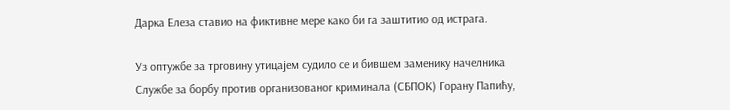Дарка Елеза ставио на фиктивне мере како би га заштитио од истрага.

Уз оптужбе за трговину утицајем судило се и бившем заменику начелника Службе за борбу против организованог криминала (СБПОК) Горану Папићу,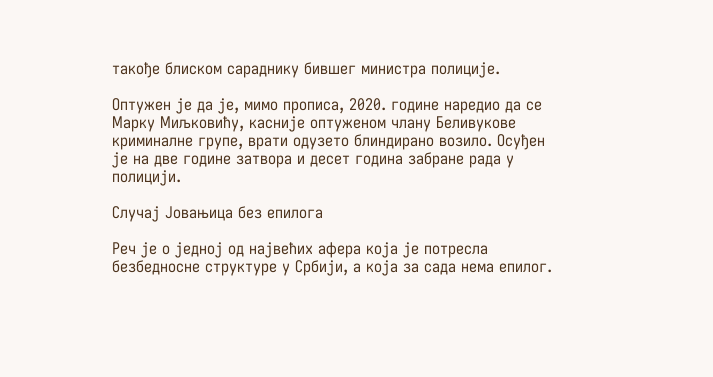такође блиском сараднику бившег министра полиције.

Оптужен је да је, мимо прописа, 2020. године наредио да се Марку Миљковићу, касније оптуженом члану Беливукове криминалне групе, врати одузето блиндирано возило. Осуђен је на две године затвора и десет година забране рада у полицији.

Случај Јовањица без епилога

Реч је о једној од највећих афера која је потресла безбедносне структуре у Србији, а која за сада нема епилог.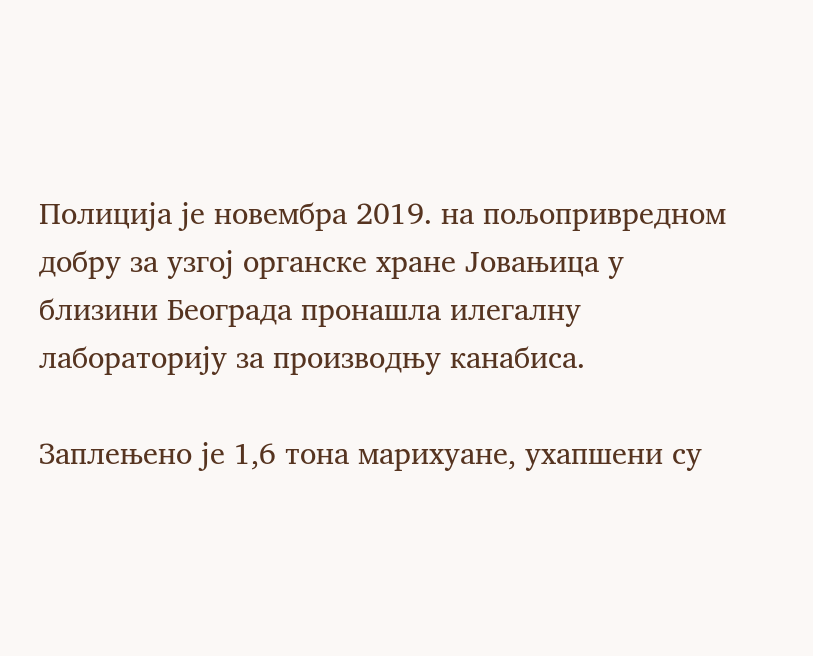Полиција је новембра 2019. на пољопривредном добру за узгој органске хране Јовањица у близини Београда пронашла илегалну лабораторију за производњу канабиса.

Заплењено је 1,6 тона марихуане, ухапшени су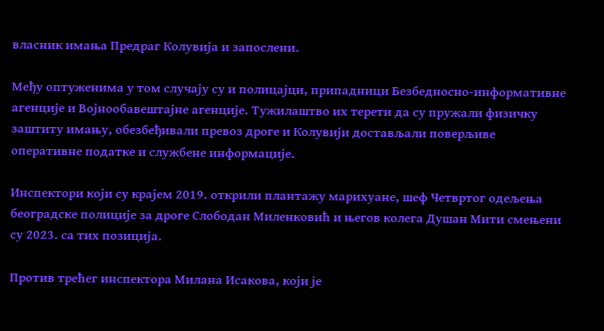власник имања Предраг Колувија и запослени.

Међу оптуженима у том случају су и полицајци, припадници Безбедносно-информативне агенције и Војнообавештајне агенције. Тужилаштво их терети да су пружали физичку заштиту имању, обезбеђивали превоз дроге и Колувији достављали поверљиве оперативне податке и службене информације.

Инспектори који су крајем 2019. открили плантажу марихуане, шеф Четвртог одељења београдске полиције за дроге Слободан Миленковић и његов колега Душан Мити смењени су 2023. са тих позиција.

Против трећег инспектора Милана Исакова, који је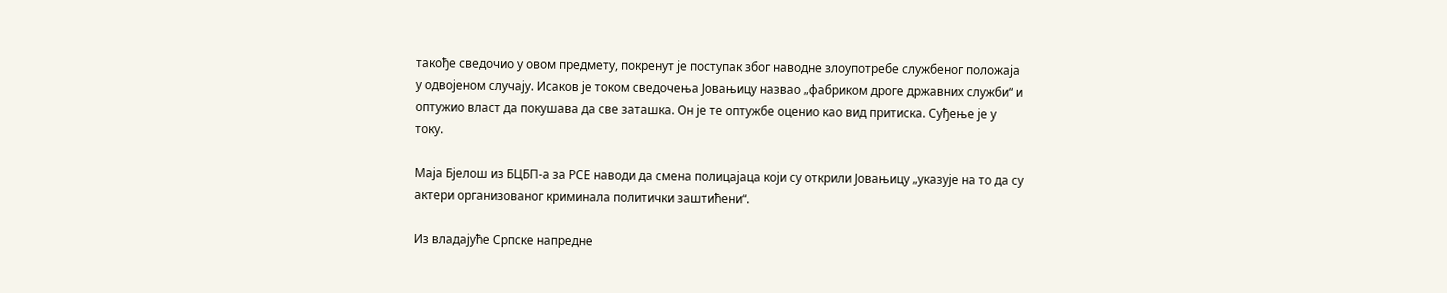такође сведочио у овом предмету, покренут је поступак због наводне злоупотребе службеног положаја у одвојеном случају. Исаков је током сведочења Јовањицу назвао „фабриком дроге државних служби“ и оптужио власт да покушава да све заташка. Он је те оптужбе оценио као вид притиска. Суђење је у току.

Маја Бјелош из БЦБП-а за РСЕ наводи да смена полицајаца који су открили Јовањицу „указује на то да су актери организованог криминала политички заштићени“.

Из владајуће Српске напредне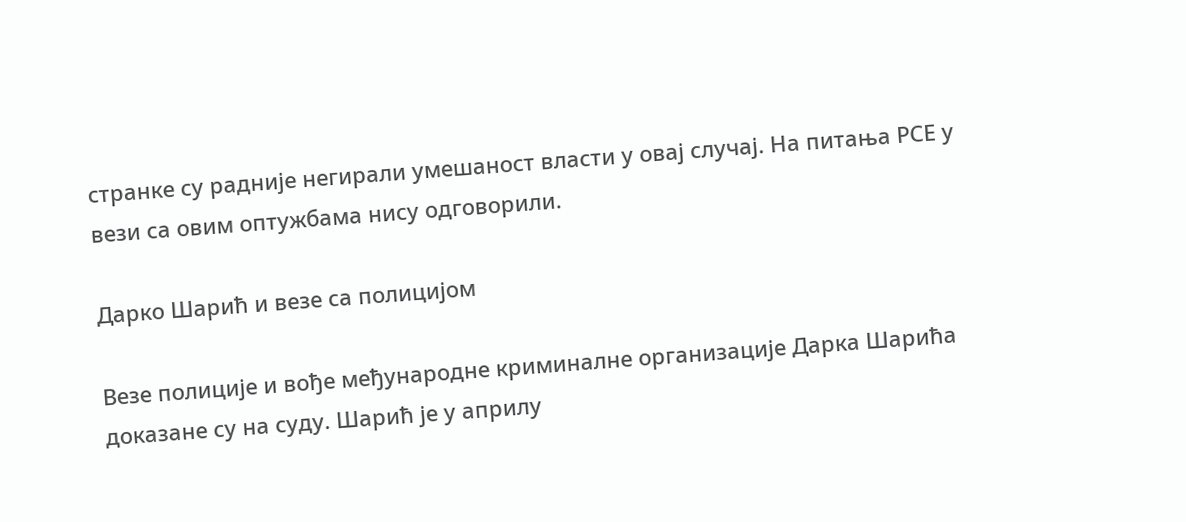странке су радније негирали умешаност власти у овај случај. На питања РСЕ у вези са овим оптужбама нису одговорили.

Дарко Шарић и везе са полицијом

Везе полиције и вође међународне криминалне организације Дарка Шарића доказане су на суду. Шарић је у априлу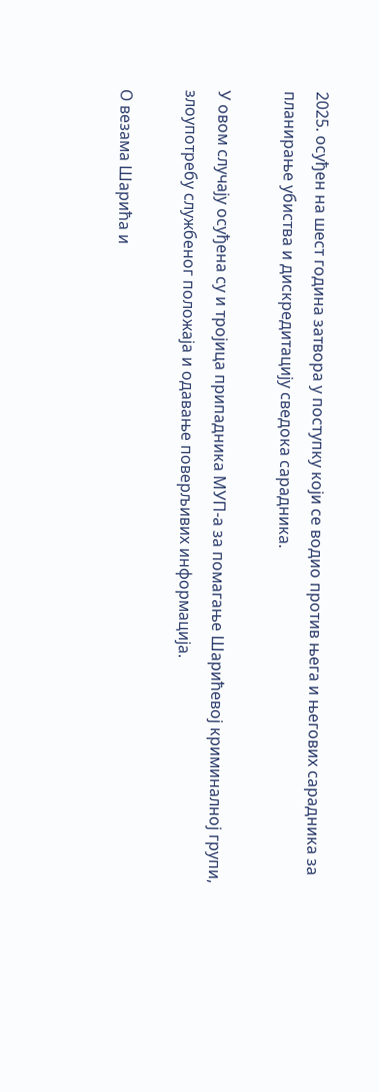2025. осуђен на шест година затвора у поступку који се водио против њега и његових сарадника за планирање убиства и дискредитацију сведока сарадника.

У овом случају осуђена су и тројица припадника МУП-а за помагање Шарићевој криминалној групи, злоупотребу службеног положаја и одавање поверљивих информација.

О везама Шарића и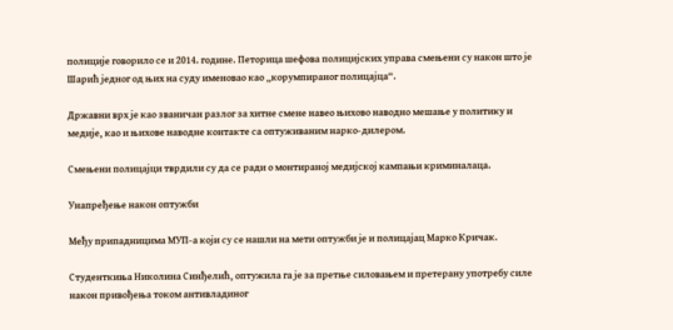полиције говорило се и 2014. године. Петорица шефова полицијских управа смењени су након што је Шарић једног од њих на суду именовао као „корумпираног полицајца“.

Државни врх је као званичан разлог за хитне смене навео њихово наводно мешање у политику и медије, као и њихове наводне контакте са оптуживаним нарко-дилером.

Смењени полицајци тврдили су да се ради о монтираној медијској кампањи криминалаца.

Унапређење након оптужби

Међу припадницима МУП-а који су се нашли на мети оптужби је и полицајац Марко Кричак.

Студенткиња Николина Синђелић, оптужила га је за претње силовањем и претерану употребу силе након привођења током антивладиног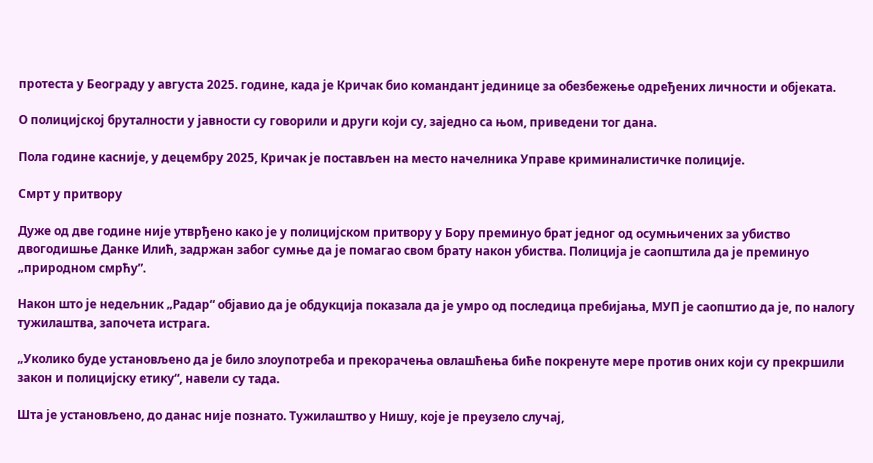протеста у Београду у августа 2025. године, када је Кричак био командант јединице за обезбежење одређених личности и објеката.

О полицијској бруталности у јавности су говорили и други који су, заједно са њом, приведени тог дана.

Пола године касније, у децембру 2025, Кричак је постављен на место начелника Управе криминалистичке полиције.

Смрт у притвору

Дуже од две године није утврђено како је у полицијском притвору у Бору преминуо брат једног од осумњичених за убиство двогодишње Данке Илић, задржан забог сумње да је помагао свом брату након убиства. Полиција је саопштила да је преминуо „природном смрћу”.

Након што је недељник „Радар“ објавио да је обдукција показала да је умро од последица пребијања, МУП је саопштио да је, по налогу тужилаштва, започета истрага.

„Уколико буде установљено да је било злоупотреба и прекорачења овлашћења биће покренуте мере против оних који су прекршили закон и полицијску етику“, навели су тада.

Шта је установљено, до данас није познато. Тужилаштво у Нишу, које је преузело случај,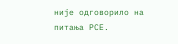није одговорило на питања РСЕ.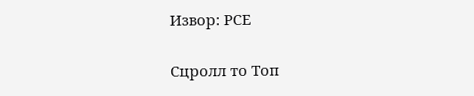Извор: РСЕ

Сцролл то Топ